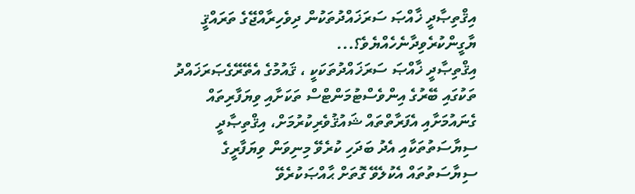އިޤްތިޞާދީ ޚާއްޞަ ސަރަޚައްދުތަކުން ދިވެހިރާއްޖޭގެ ތަރައްޤީ ޔާގީންކުރެވިދާނެހެއްޔެވެ؟...
އިޤްތިޞާދީ ޚާއްޞަ ސަރަޚައްދުތަކަކީ ، ޤައުމުގެ އެތޭރޭގެޞަރަޚައްދު ތަކުގައި ބޭރުގެ އިންވެސްޓުމަންޓްސް ތަކަށާއި ވިޔަފާރިތައް ގެނައުމަށާއި އެފަރާތްތައް ޝައުޤުވެރިކުރުމަށް، އިޤްތިޞާދީ ސިޔާސަތުތަކާއި އެދު ބަދަހި ކުރެވޭ މިނިވަން ވިޔަފާރީގެ ސިޔާސަތުތައް އެކުލެވޭ ގޮތަށް ޙާއްޞަކުރެވޭ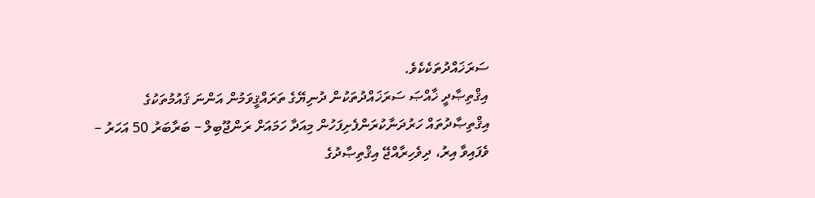ސަރަޚައްދުތަކެކެވެ.
އިޤްތިޞާދީ ޚާއްޞަ ސަރަޚައްދުތަކުން ދުނިޔޭގެ ތަރައްޤީވަމުން އަންނަ ޤައުމުތަކުގެ އިޤްތިޞާދުތައް ހަރުދަނާކުރަންފެށިފަހުން މިއަދާ ހަމައަށް ރަންޖޫބިލް – ބަރާބަރު 50 އަހަރު – ވެފައިވާ އިރު، ދިވެހިރާއްޖޭ އިޤްތިޞާދުގެ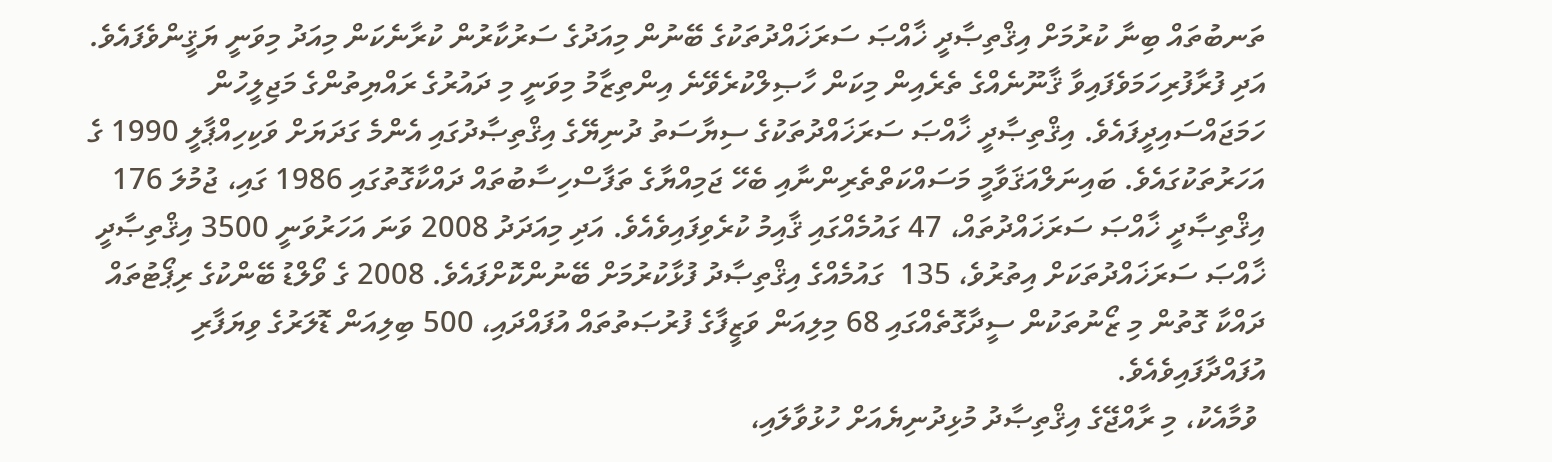ތަނބުތައް ބިނާ ކުރުމަށް އިޤްތިޞާދީ ޚާއްޞަ ސަރަޚައްދުތަކުގެ ބޭނުން މިއަދުގެ ސަރުކާރުން ކުރާނެކަން މިއަދު މިވަނީ ޔަޤީންވެފައެވެ. އަދި ފުރާފުރިހަމަވެފައިވާ ޤާނޫނެއްގެ ތެރެއިން މިކަން ހާޞިލްކުރެވޭނެ އިންތިޒާމު މިވަނީ މި ދައުރުގެ ރައްޔިތުންގެ މަޖިލީހުން ހަމަޖައްސައިދީފައެވެ. އިޤްތިޞާދީ ޚާއްޞަ ސަރަޚައްދުތަކުގެ ސިޔާސަތު ދުނިޔޭގެ އިޤްތިޞާދުގައި އެންމެ ގަދަޔަށް ވަކިހިއްޕާލީ 1990 ގެ އަހަރުތަކުގައެވެ. ބައިނަލްއަޤަވާމީ މަސައްކަތްތެރިންނާއި ބެހޭ ޖަމިއްޔާގެ ތަފާސްހިސާބުތައް ދައްކާގޮތުގައި 1986 ގައި، ޖުމުލަ 176 އިޤްތިޞާދީ ޚާއްޞަ ސަރަޚައްދުތައް، 47 ގައުމެއްގައި ޤާއިމު ކުރެވިފައިވެއެވެ. އަދި މިއަދަދު 2008 ވަނަ އަހަރުވަނީ 3500 އިޤްތިޞާދީ ޚާއްޞަ ސަރަޚައްދުތަކަށް އިތުރުވެ، 135  ގައުމެއްގެ އިޤްތިޞާދު ފުޅާކުރުމަށް ބޭނުންކޮށްފައެވެ. 2008 ގެ ވޯލްޑު ބޭންކުގެ ރިޕޯޓުތައް ދައްކާ ގޮތުން މި ޒޯނުތަކުން ސީދާގޮތެއްގައި 68 މިލިއަން ވަޒީފާގެ ފުރުޞަތުތައް އުފައްދައި، 500 ބިލިއަން ޑޮލަރުގެ ވިޔަފާރި އުފައްދާފައިވެއެވެ.
 ވުމާއެކު، މި ރާއްޖޭގެ އިޤްތިޞާދު މުޅިދުނިޔެއަށް ހުޅުވާލައި،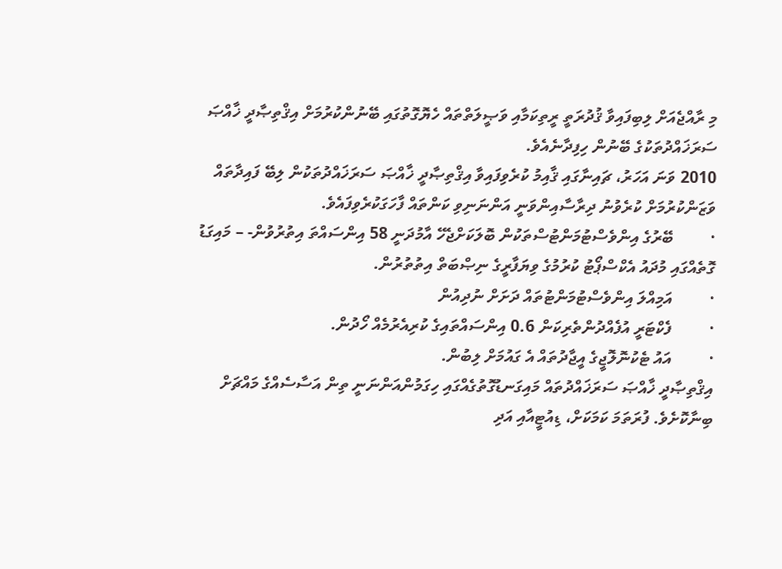މި ރާއްޖެއަށް ލިބިފައިވާ ޤުދުރަތީ ރީތިކަމާއި ވަޞީލަތްތައް ހެޔޮގޮތުގައި ބޭނުންކުރުމަށް އިޤްތިޞާދީ ޚާއްޞަ ސަރަޚައްދުތަކުގެ ބޭނުން ހިފިދާނެއެވެ.
2010 ވަނަ އަހަރު، ޗައިނާގައި ޤާއިމު ކުރެވިފައިވާ އިޤްތިޞާދީ ޚާއްޞަ ސަރަޚައްދުތަކުން ލިބޭ ފައިދާތައް ވަޒަންކުރުމަށް ކުރެވުނު ދިރާސާއިންވަނީ އަންނަނިވި ކަންތައް ފާހަގަކުރެވިފައެވެ.
·         ބޭރުގެ އިންވެސްޓުމަންޓުސްތަކުން ބޮލަކަށްޖެހޭ އާމުދަނީ 58 އިންސައްތަ އިތުރުވުން- – މައިގަޑު ގޮތެއްގައި މުދައު އެކްސްޕޯޓު ކުރުމުގެ ވިޔަފާރީގެ ނިޞްބަތް އިތުތުރުން.
·         އަމިއްލަ އިންވެސްޓުމަންޓުތައް ދަށަށް ނުދިއުން
·         ފެކްޓަރީ އުފެއްދުންތެރިކަން 0.6 އިންސައްތައިގެ ކުރިއެރުމެއް ހޯދުން.
·         އައު ޓެކުނޮލޮޖީގެ އީޖާދުތައް އެ ގައުމަށް ލިބުން.
އިޤްތިޞާދީ ޚާއްޞަ ސަރަޚައްދުތައް މައިގަނޑުގޮތުގެއްގައި ހިގަމުންއަންނަނީ ތިން އަސާސެއްގެ މައްޗަށް ބިނާކޮށެވެ. ފުރަތަމަ ކަމަކަށް، ޑިއުޓީއާއި އަދި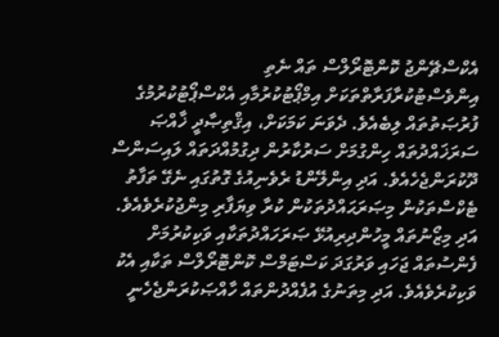އެކްސްޗޭންޖު ކޮންޓޮރޯލްސް ތައް ނެތި އިންވެސްޓުކުރާފަރާތްތަކަށް އިމްޕޯޓުކުރުމާއި އެކްސްޕޯޓުކުރުމުގެ ފުރުޞަތުތައް ލިބެއެވެ. ދެވަނަ ކަމަކަށް، އިޤްތިޞާދީ ޚާއްޞަ ސަރަޚައްދުތައް ހިންގުމަށް ސަރުކާރުން ދިގުމުއްދަތައް ލައިސަންސް ދޫކުރަންޖެހެއެވެ. އަދި އިންލޭންޑު ރެވެނިއުގެ ގޮތުގައި ނެގޭ ތަފާތު ޓެކްސްތަކުން މިޞަރަޙައްދުތަކުން ކުރާ ވިޔަފާރި މިންޖުކުރެވެއެވެ. އަދި މިޒޯނުތައް މީހުންދިރިއުޅޭ ޞަރަހައްދުތަކާއި ވަކިކުރުމަށް ފެންސުތައް ޖަހައި ވަރުގަދަ ކަސްޓަމްސް ކޮންޓޮރޯލްސް ތަކާއި އެކު ވަކިކުރެވެއެވެ. އަދި މިތަނުގެ އުފެއްދުންތައް ހާއްޞަކުރަންޖެހެނީ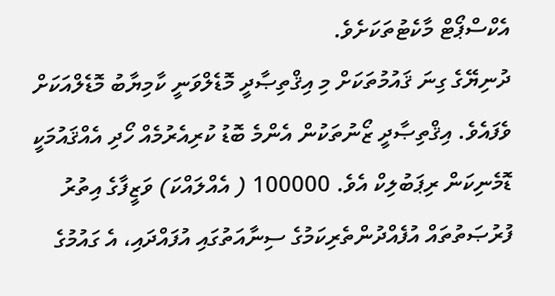އެކްސްޕޯޓް މާކެޓުތަކަށެވެ.
ދުނިޔޭގެ ގިނަ ޤައުމުތަކަށް މި އިޤްތިޞާދީ މޮޑެލްވަނީ ކާމިޔާބު މޮޑެލްއަކަށް ވެފައެވެ. އިޤްތިޞާދީ ޒޯނުތަކުން އެންމެ ބޮޑު ކުރިއެރުމެއް ހޯދި އެއްޤައުމަކީ ޑޮމެނިކަން ރިޕަބުލިކް އެވެ. 100000 ( އެއްލައްކަ) ވަޒީފާގެ އިތުރު ފުރުޞަތުތައް އުފެއްދުންތެރިކަމުގެ ސިނާއަތުގައި އުފައްދައި، އެ ގައުމުގެ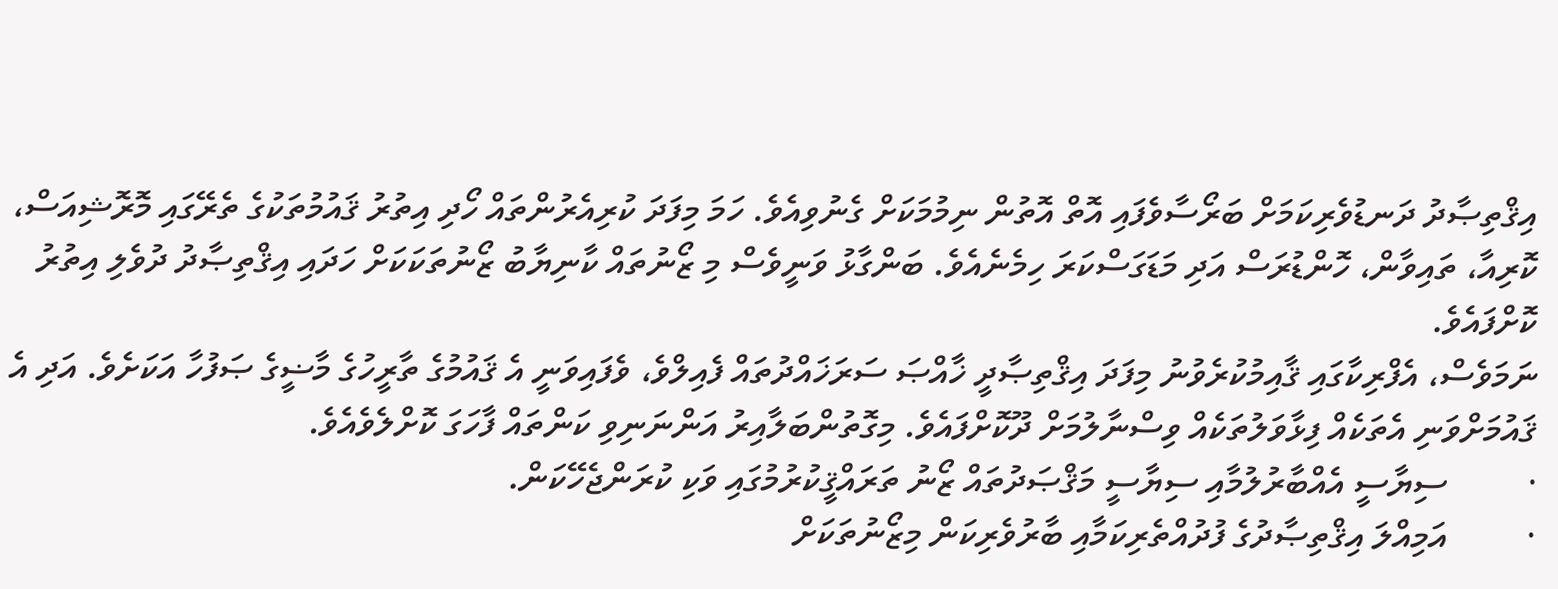އިޤްތިޞާދު ދަނޑުވެރިކަމަށް ބަރޯސާވެފައި އޮތް އޮތުން ނިމުމަކަށް ގެނުވިއެވެ. ހަމަ މިފަދަ ކުރިއެރުންތައް ހޯދި އިތުރު ޤައުމުތަކުގެ ތެރޭގައި މޮރޮޝިއަސް، ކޮރިއާ، ތައިވާން، ހޮންޑުރަސް އަދި މަޑަގަސްކަރަ ހިމެނެއެވެ. ބަންގާޅު ވަނީވެސް މި ޒޯނުތައް ކާނިޔާބު ޒޯނުތަކަކަށް ހަދައި އިޤްތިޞާދު ދުވެލި އިތުރު ކޮށްފައެވެ.
ނަމަވެސް، އެފްރިކާގައި ޤާއިމުކުރެވުނު މިފަދަ އިޤްތިޞާދީ ޚާއްޞަ ސަރަޚައްދުތައް ފެއިލްވެ، ވެފައިވަނީ އެ ޤައުމުގެ ތާރީހުގެ މާޟީގެ ޞަފުހާ އަކަށެވެ. އަދި އެ ޤައުމަށްވަނި އެތަކެއް ފިޅާވަލުތަކެއް ވިސްނާލުމަށް ދޫކޮށްފައެވެ. މިގޮތުންބަލާއިރު އަންނަނިވި ކަންތައް ފާހަގަ ކޮށްލެވެއެވެ.
·         ސިޔާސީ އެއްބާރުލުމާއި ސިޔާސީ މަޤްޞަދުތައް ޒޯނު ތަރައްޤީކުރުމުގައި ވަކި ކުރަންޖެހޭކަން.
·         އަމިއްލަ އިޤްތިޞާދުގެ ފުދުއްތެރިކަމާއި ބާރުވެރިކަން މިޒޯނުތަކަށް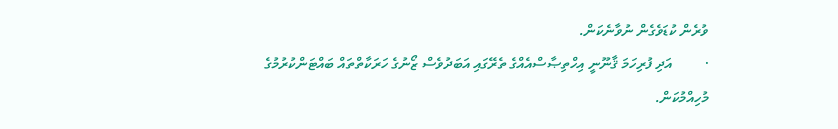ވުރެން ކުޑަވެގެން ނުވާނެކަން.
·         އަދި ފުރިހަމަ ޤާނޫނީ އިހްތިޞާސްއެއްގެ ތެރޭގައި އަބަދުވެސް ޒޯނުގެ ހަރަކާތްތައް ބައްޓަންކުރުމުގެ މުހިއްމުކަން.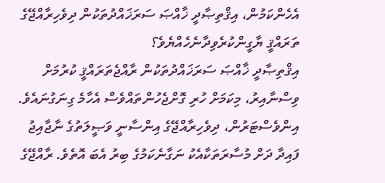އެހެންކަމުން، އިޤްތިޞާދީ ޚާއްޞަ ސަރަޚައްދުތަކުން ދިވެހިރާއްޖޭގެ ތަރައްޤީ ޔާގީންކުރެވިދާނެހެއްޔެވެ؟
އިޤްތިޞާދީ ޚާއްޞަ ސަރަޚައްދުތަކުން ރާއްޖެތަރައްޤީ ކުރުމަށް ވިސްނާއިރު، މިކަމަށް ހުރި ގޮށްޖެހުންތައްވެސް އެހާމެ ގިނަގުނައެވެ.
އިންވެސްޓަރުން، ދިވެހިރާއްޖޭގެ އިންސާނީ ވަޞީލަތުގެ ނާޖާއިޖު ފައިދާ ދަށް މުސާރަތަކާއެކު ނަގާނެކަމުގެ ބިރު އެބަ އޮތެވެ. ރާއްޖޭގެ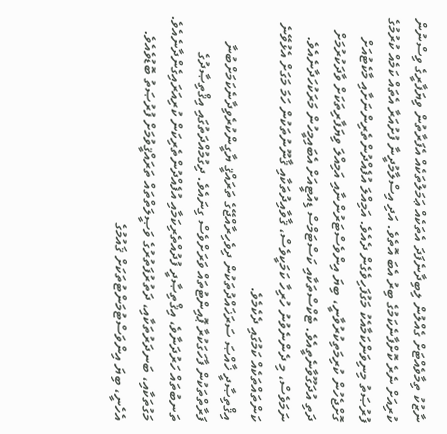ނާޒުކު ތިމާވެއްޓަށް ގެއްލުން ލިބިދާނެފަދަ އެތަކެއް ޢަމަލުތަކެއް އެފަރާތުން ވިޔަފާރީގެ ވިސްނުން ކުރިއަށް ނެރެ ކޮށްފާނެކަމުގެ ބިރު އެބަ އޮތެވެ. އަދި އިސްލާމުދީނާ ފުށުއަރާ އެތައް ކަމެއް ކުރުމުގެ ފުރުޞަތު މިނިވަންކަމާއެކު މަގުފަހިވެގެން ދެއެވެ. އަމިއްލަ އުފެއްދުންތެރިންނަށާއި މާކެޓުއަށް ގޮށްޖެހުން ކުރިމަތިކުރުވާނީ، ބިޔަ އިންވެސްޓަރުންނާއި އަމިއްލަ ވިޔަފާރިތަކަށް ވާދަކުރުމަށް ދަތި އުދަގޫވާނެތީއެވެ. ޓެކްސްތަކާއި ކަސްޓަމްސް ޑިއުޓީއަށް އެބައިމީހުން މަރަކުހަދާނެއެވެ. ނަމަވެސް، މި ދެންނެވުނު ހުރިހާ ކަމަކީވެސް، ޤާވާއިދުތަކާއި ޤާނޫނުތަކުން ހަމަ މަގަށް އެޅުވޭނެ ކަންތައްތަކެއް ކަމުގައި ދެކެމެވެ.
އިޤްތިޞާދީ ޚާއްޞަ ސަރަޚައްދުތަކުން ދިވެހިރާއްޖޭގެ ތަރައްޤީ ޔާގީންކުރެވިދާނެކަމަށްބުނާ ފަރާތްތަކުން ފާހަގަކުރާ ޕޮއިންޓުތައް ވަރަށްވެސް ގިނައެވެ. ދިގުމުއްދަތުގައި އިޤްތިޞާދުގެ ތަނބުތައް ހަރުދަނާވެ، އިޤްތިޞާދީ ފުދުއްތެރިކަމާއި އުފެއްދުންތެރިކަން ކުރިއަރައިގެންދާނެއެވެ. މަގުތަކާއި، ބަނދަރުތަކާއި، ދަތުރުފަތުރުގެ ވަޞީލަތްތައް ތަރައްޤީވުމަށް ފުރުޞަތު ބޮޑުވެއެވެ. އެހެނީ، ބިޔަ އިންވަސްޓުމަންޓުތަކަށް ޤައުމުގެ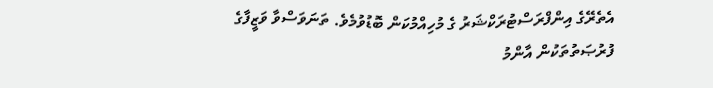އެތެރޭގެ އިންފްރަސްޓުރަކްޝަރު ގެ މުހިއްމުކަން ބޮޑުވުމެވެ. ތަނަވަސްވާ ވަޒީފާގެ ފުރުޞަތުތަކުން އާންމު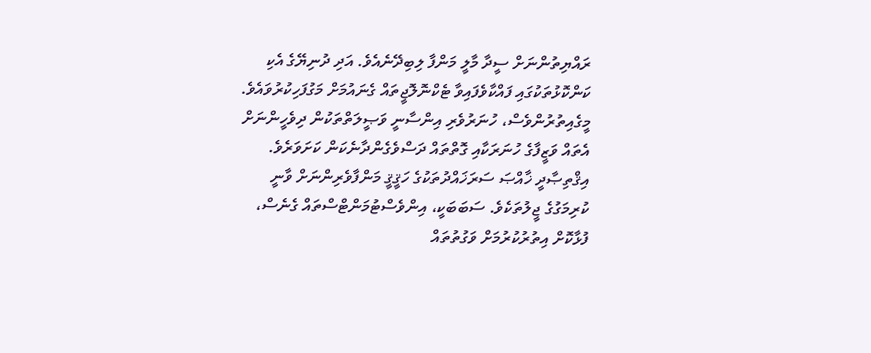ރައްޔިތުންނަށް ސީދާ މާލީ މަންފާ ލިބިދޭނެއެވެ. އަދި ދުނިޔޭގެ އެކި ކަންކޮޅުތަކުގައި ފައްކާވެފައިވާ ޓެކްނޮލޮޖީތައް ގެނައުމަށް މަގުފަހިކުރުވައެވެ. މީގެއިތުރުންވެސް، ހުނަރުވެރި އިންސާނީ ވަޞީލަތްތަކުން ދިވެހީންނަށް އެތައް ވަޒީފާގެ ހުނަރަކާއި ގޮތްތައް ދަސްވެގެންދާނެކަން ކަށަވަރެވެ.  އިޤްތިޞާދީ ޚާއްޞަ ސަރަޚައްދުތަކުގެ ހަޤީޤީ މަންފާވެރިންނަށް ވާނީ ކުރިމަގުގެ ޖީލުތަކެވެ. ސަބަބަކީ، އިންވެސްޓުމަންޓްސްތައް ގެނެސް، ފުޅާކޮށް އިތުރުކުރުމަށް ވަގުތުތައް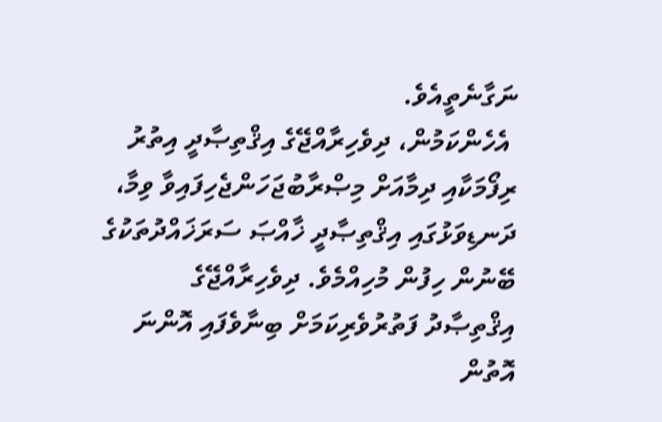ނަގާނެތީއެވެ.
 އެހެންކަމުން، ދިވެހިރާއްޖޭގެ އިޤްތިޞާދީ އިތުރު ރިފޯމަކާއި ދިމާއަށް މިޞްރާބުޖަހަންޖެހިފައިވާ ވިމާ، ދަނޑިވަޅުގައި އިޤްތިޞާދީ ޚާއްޞަ ސަރަޚައްދުތަކުގެ ބޭނުން ހިފުން މުހިއްމެވެ. ދިވެހިރާއްޖޭގެ އިޤްތިޞާދު ފަތުރުވެރިކަމަށް ބިނާވެފައި އޮންނަ އޮތުން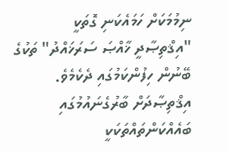ނިމުމަކަށް ހަމައެކަނި ގޮތަކީ "އިޤްތިޞާދީ ޚާއްޞަ ސަރަޚައްދު" ތަކުގެ ބޭނުން ހިފުންކަމުގައި ދެކެމެވެ.   އިޤްތިޞާދަށް ބާރުގެނައުމުގައި ބައެއްކަންތައްތަކަކީ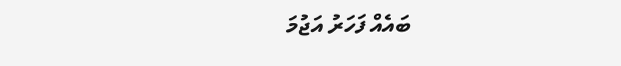ބައެއް ފަހަރު އަޖުމަ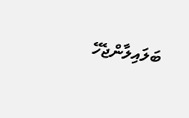ބަލައިލާންޖެހޭ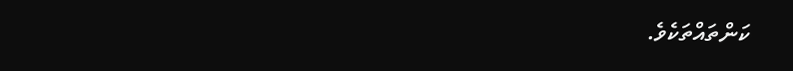ކަންތައްތަކެވެ.